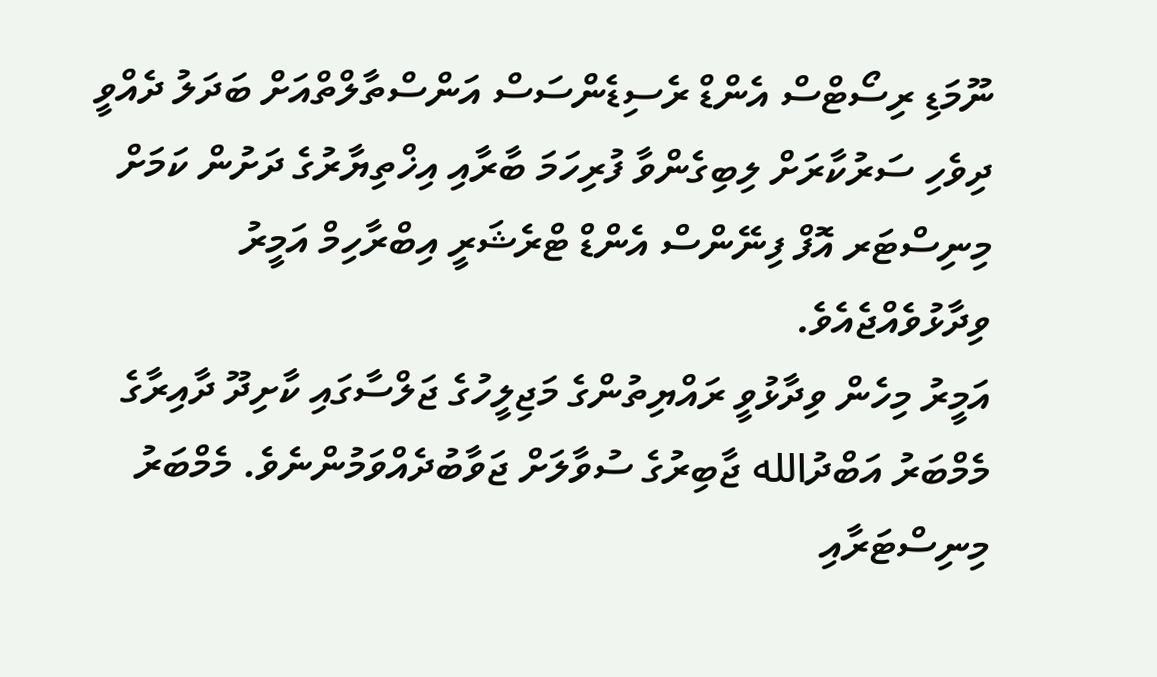ނޫމަޑި ރިސޯޓްސް އެންޑް ރެސިޑެންސަސް އަންސްތާލްތްއަށް ބަދަލު ދެއްވީ ދިވެހި ސަރުކާރަށް ލިބިގެންވާ ފުރިހަމަ ބާރާއި އިޚްތިޔާރުގެ ދަށުން ކަމަށް މިނިސްޓަރ އޮފް ފިނޭންސް އެންޑް ޓްރެޝަރީ އިބްރާހިމް އަމީރު ވިދާޅުވެއްޖެއެވެ.
އަމީރު މިހެން ވިދާޅުވީ ރައްޔިތުންގެ މަޖިލީހުގެ ޖަލްސާގައި ކާށިދޫ ދާއިރާގެ މެމްބަރު އަބްދުالله ޖާބިރުގެ ސުވާލަށް ޖަވާބުދެއްވަމުންނެވެ. މެމްބަރު މިނިސްޓަރާއި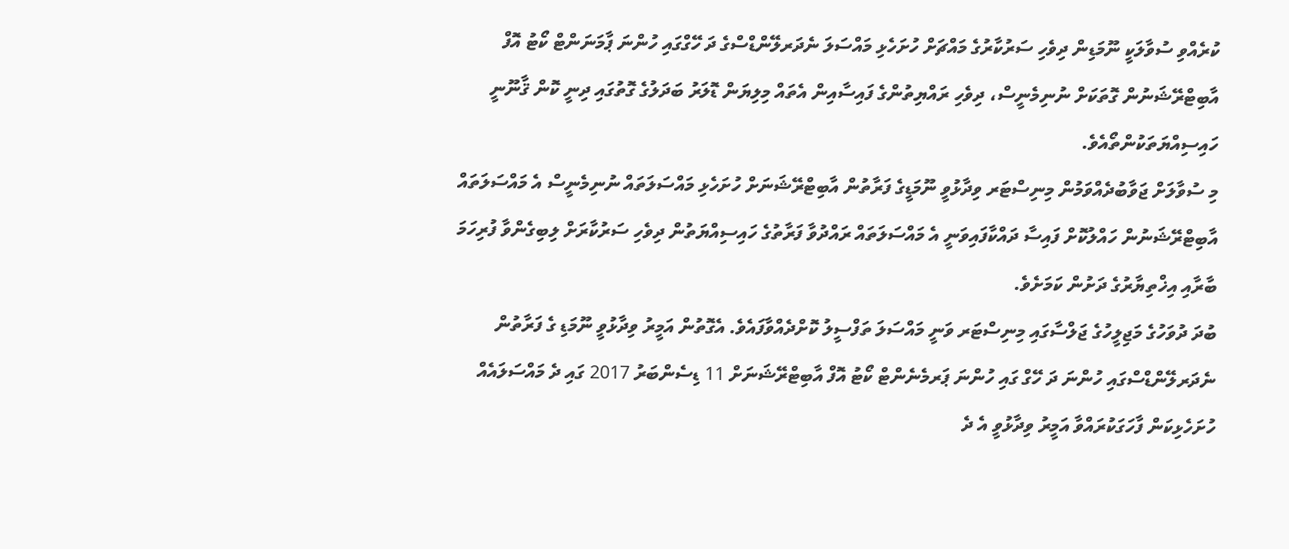ކުރެއްވި ސުވާލަކީ ނޫމަޑިން ދިވެހި ސަރުކާރުގެ މައްޗަށް ހުށަހެޅި މައްސަލަ ނެދަރލޭންޑްސްގެ ދަ ހޭގްގައި ހުންނަ ޕާމަނަންޓް ކޯޓު އޮފް އާބިޓްރޭޝަނުން ގޮތަކަށް ނުނިމެނީސް، ދިވެހި ރައްޔިތުންގެ ފައިސާއިން އެތައް މިލިޔަން ޑޮލަރު ބަދަލުގެ ގޮތުގައި ދިނީ ކޮން ޤާނޫނީ ހައިސިއްޔަތަކުންތޯއެވެ.
މި ސުވާލަށް ޖަވާބުދެއްވަމުން މިނިސްޓަރ ވިދާޅުވީ ނޫމަޑީގެ ފަރާތުން އާބިޓްރޭޝަނަށް ހުށަހެޅި މައްސަލަތައް ނުނިމެނީސް އެ މައްސަލަތައް އާބިޓްރޭޝަނުން ހައްލުކޮށް ފައިސާ ދައްކާފައިވަނީ އެ މައްސަލަތައް ރައްދުވާ ފަރާތުގެ ހައިސިއްޔަތުން ދިވެހި ސަރުކާރަށް ލިބިގެންވާ ފުރިހަމަ ބާރާއި އިޚްތިޔާރުގެ ދަށުން ކަމަށެވެ.
ބުދަ ދުވަހުގެ މަޖިލީހުގެ ޖަލްސާގައި މިނިސްޓަރ ވަނީ މައްސަލަ ތަފްސީލު ކޮށްދެއްވާފައެވެ. އެގޮތުން އަމީރު ވިދާޅުވީ ނޫމަޑި ގެ ފަރާތުން ނެދަރލޭންޑްސްގައި ހުންނަ ދަ ހޭގް ގައި ހުންނަ ޕަރމެނެންޓް ކޯޓު އޮފް އާބިޓްރޭޝަނަށް 11 ޑިސެންބަރު 2017 ގައި ދެ މައްސަލައެއް ހުށަހެޅިކަން ފާހަގަކުރައްވާ އަމީރު ވިދާޅުވީ އެ ދެ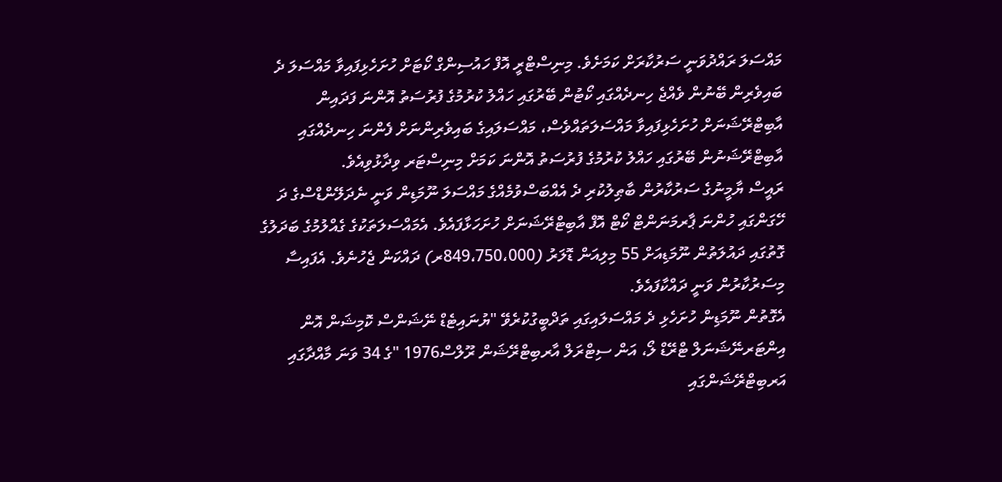މައްސަލަ ރައްދުވަނީ ސަރުކާރަށް ކަމަށެވެ. މިނިސްޓްރީ އޮފް ހައުސިންގް ކޯޓަށް ހުށަހެޅިފައިވާ މައްސަލަ ދެ ބައިވެރިން ބޭނުން ވެއްޖެ ހިނދެއްގައި ކޯޓުން ބޭރުގައި ހައްލު ކުރުމުގެ ފުރުސަތު އޮންނަ ފަދައިން އާބިޓްރޭޝަނަށް ހުށަހެޅިފައިވާ މައްސަލަތައްވެސް، މައްސަލައިގެ ބައިވެރިންނަށް ފެންނަ ހިނދެއްގައި އާބިޓްރޭޝަނުން ބޭރުގައި ހައްލު ކުރުމުގެ ފުރުސަތު އޮންނަ ކަމަށް މިނިސްޓަރ ވިދާޅުވިއެވެ.
ރައީސް ޔާމީނުގެ ސަރުކާރުން ބާޠިލުކުރި ދެ އެއްބަސްވުމެއްގެ މައްސަލަ ނޫމަޑިން ވަނީ ނެދަލޭންޑްސްގެ ދަ ހޭގަންގައި ހުންނަ ޕާރމަނަންޓް ކޯޓް އޮފް އާބިޓްރޭޝަނަށް ހުށަހަޅާފައެވެ. އެމައްސަލަތަކުގެ ގެއްލުމުގެ ބަދަލުގެ ގޮތުގައި ދައުލަތުން ނޫމަޑިއަށް 55 މިލިއަން ޑޮލަރު (849،750،000ރ) ދައްކަން ޖެހުނެވެ. އެފައިސާ މިސަރުކާރުން ވަނީ ދައްކާފައެވެ.
އެގޮތުން ނޫމަޑިން ހުށަހެޅި ދެ މައްސަލައިގައި ތަދްބީގުކުރެވޭ "ޔުނައިޓެޑް ނޭޝަންސް ކޮމިޝަން އޮން އިންޓަރނޭޝަނަލް ޓްރޭޑް ލޯ، އަން ސިޓްރަލް އާރބިޓްރޭޝަން ރޫލްސް1976 "ގެ 34 ވަނަ މާއްދާގައި އަރބިޓްރޭޝަންގައި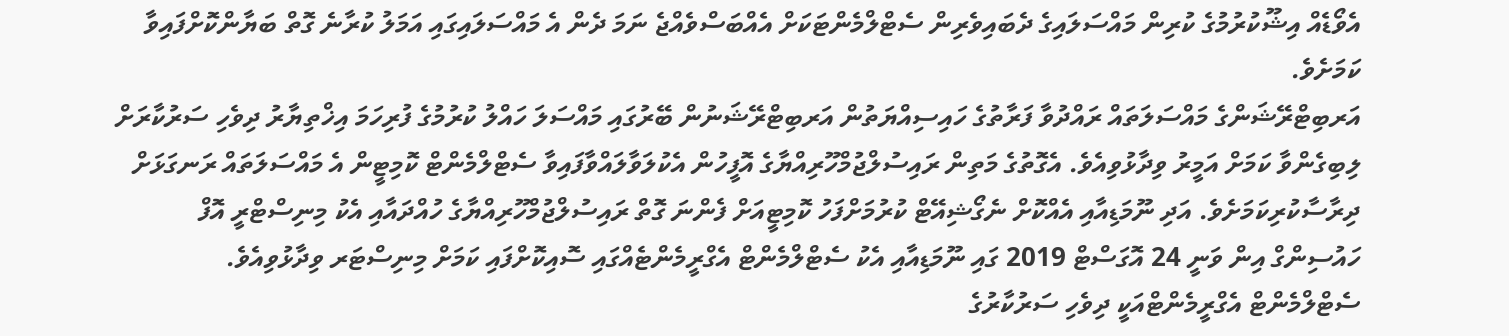އެވޯޑެއް އިޝޫކުރުމުގެ ކުރިން މައްސަލައިގެ ދެބައިވެރިން ސެޓްލްމެންޓަކަށް އެއްބަސްވެއްޖެ ނަމަ ދެން އެ މައްސަލައިގައި އަމަލު ކުރާނެ ގޮތް ބަޔާންކޮށްފައިވާ ކަމަށެވެ.
އަރބިޓްރޭޝަންގެ މައްސަލަތައް ރައްދުވާ ފަރާތުގެ ހައިސިއްޔަތުން އަރބިޓްރޭޝަނުން ބޭރުގައި މައްސަލަ ހައްލު ކުރުމުގެ ފުރިހަމަ އިޚްތިޔާރު ދިވެހި ސަރުކާރަށް ލިބިގެންވާ ކަމަށް އަމީރު ވިދާޅުވިއެވެ. އެގޮތުގެ މަތިން ރައިސުލްޖުމްހޫރިއްޔާގެ އޮފީހުން އެކުލަވާލައްވާފައިވާ ސެޓްލްމެންޓް ކޮމިޓީން އެ މައްސަލަތައް ރަނގަޅަށް ދިރާސާކުރިކަމަށެވެ. އަދި ނޫމަޑިއާއި އެއްކޮށް ނެގޯޝިއޭޓް ކުރުމަށްފަހު ކޮމިޓީއަށް ފެންނަ ގޮތް ރައިސުލްޖުމްހޫރިއްޔާގެ ހުއްދައާއި އެކު މިނިސްޓްރީ އޮފް ހައުސިންގް އިން ވަނީ 24 އޮގަސްޓް 2019 ގައި ނޫމަޑިއާއި އެކު ސެޓްލްމެންޓް އެގްރީމެންޓެއްގައި ސޮއިކޮށްފައި ކަމަށް މިނިސްޓަރ ވިދާޅުވިއެވެ.
ސެޓްލްމެންޓް އެގްރީމެންޓްއަކީ ދިވެހި ސަރުކާރުގެ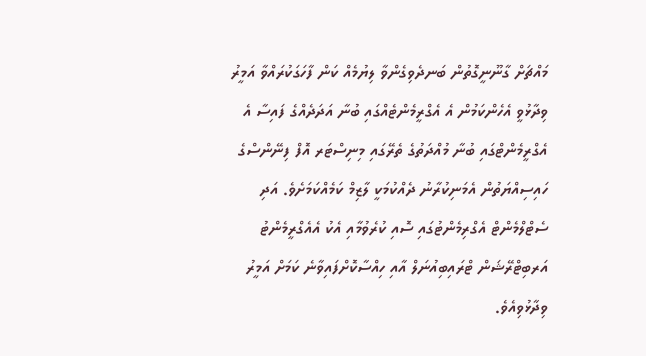މައްޗަށް ގާނޫނީގޮތުން ބަނދެވިގެންވާ ލިޔުމެއް ކަން ފާހަގަކުރައްވާ އަމީރު ވިދާޅުވީ އެހެންކަމުން އެ އެގްރީމެންޓެއްގައި ބުނާ އަދަދެއްގެ ފައިސާ އެ އެގްރީމެންޓްގައި ބުނާ މުއްދަތުގެ ތެރޭގައި މިނިސްޓަރ އޮފް ފިނޭންސްގެ ހައިސިއްޔަތުން އެމަނިކުރާނު ދެއްކުމަކީ ލާޒިމް ކަމެއްކަމަށެވެ. އަދި ސެޓްލްމެންޓް އެގްރިމެންޓުގައި ސޮއި ކުރެވުމާއި އެކު އެއެގްރީމެންޓު އަރބިޓްރޭޝަން ޓްރައިބިއުނަލް އާއި ހިއްސާކޮށްފައިވާނެ ކަމަށް އަމީރު ވިދާޅުވިއެވެ.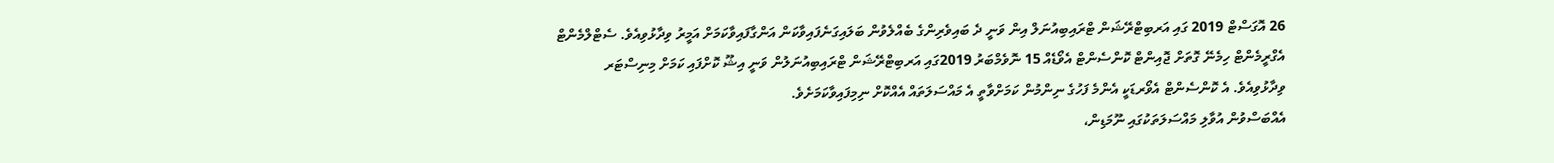26 އޮގަސްޓް 2019 ގައި އަރބިޓްރޭޝަން ޓްރައިބިއުނަލް އިން ވަނީ ދެ ބައިވެރިންގެ ބެއްލެވުން ބަލައިގަނެފައިވާކަން އަންގާފައިވާކަމަށް އަމީރު ވިދާޅުވިއެވެ. ސެޓްލްމެންޓް އެގްރީމެންޓް ހިމެނޭ ގޮތަށް ޖޮއިންޓް ކޮންސެންޓް އެވޯޑެއް 15 ނޮވެމްބަރު 2019ގައި އަރބިޓްރޭޝަން ޓްރައިބިއުނަލުން ވަނީ އިޝޫ ކޮށްފައި ކަމަށް މިނިސްޓަރ ވިދާޅުވިއެވެ. އެ ކޮންސެންޓް އެވޯރޑަކީ އެންމެ ފަހުގެ ނިންމުން ކަމަށްވާތީ އެ މައްސަލަތައް އެއްކޮށް ނިމިފައިވާކަމަށެވެ.
އެއްބަސްވުން އުވާލި މައްސަލަތަކުގައި ނޫމަޑިން،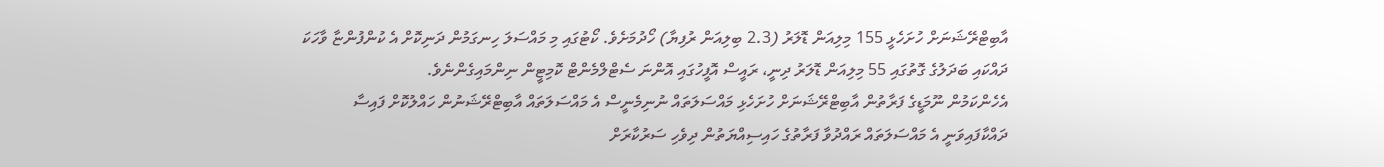އާބިޓްރޭޝަނަށް ހުށަހެޅީ 155 މިލިއަން ޑޮލަރު (2.3 ބިލިއަން ރުފިޔާ) ހޯދުމަށެވެ. ކޯޓުގައި މި މައްސަލަ ހިނގަމުން ދަނިކޮށް އެ ކުންފުންޏާ ވާހަކަ ދައްކައި ބަދަލުގެ ގޮތުގައި 55 މިލިއަން ޑޮލަރު ދިނީ، ރައީސް އޮފީހުގައި އޮންނަ ސެޓްލްމެންޓް ކޮމިޓީން ނިންމައިގެންނެވެ.
އެހެންކަމުން ނޫމަޑީގެ ފަރާތުން އާބިޓްރޭޝަނަށް ހުށަހެޅި މައްސަލަތައް ނުނިމެނީސް އެ މައްސަލަތައް އާބިޓްރޭޝަނުން ހައްލުކޮށް ފައިސާ ދައްކާފައިވަނީ އެ މައްސަލަތައް ރައްދުވާ ފަރާތުގެ ހައިސިއްޔަތުން ދިވެހި ސަރުކާރަށް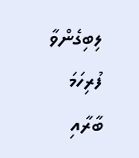ލިބިގެންވާ ފުރިހަމަ ބާރާއި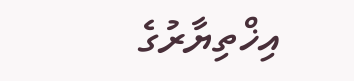އިޚްތިޔާރުގެ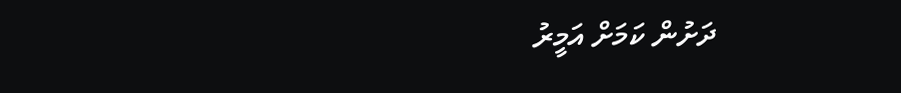ދަށުން ކަމަށް އަމީރު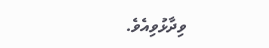ވިދާޅުވިއެވެ.